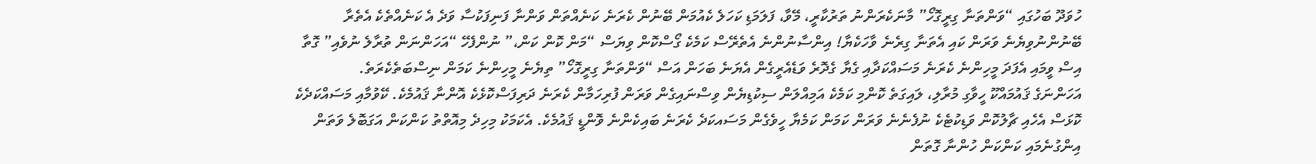ހުވަދޫ ބަހުގައި “ވަންތަނާ ގިރީގޮހޯ” މާނަކެރަންނު ތަރުކާރީ، މޭވާ، ފަލަމަޑި ކަހަލެ ކެއުމަން ބޭނުން ކެރަނެ ކަނެއްތަން ވަންނާ ފަނިފަކުސާ ވަދެ އެ ކަނެއްތެކެ އެތެރާ ބޭނުންނުވިޔެނެ ވަރަން ކައި އެތަނާ ގިރެނެ ވާހަކެޔާ! އިންސާނުންނެ އެތެރޭސް ކަމެކެ ގޯސްކޮން ވިޔަސް “މަން ކޮން ކަން،” ނުންފެހޭ “އަހަންނަން ތުރާލެ ނުވެއި” ގޮތާ އިސް ވީމައި އެފަދަ މީހިންނެ ކެރަނެ މަސައްކަދާއި ގެޔާ ގެދޮރެ ވަޑެއެރީގެން އެޔަނެ ބަހަން އަސް “ވަންތަނާ ގިރީގޮހޯ” ތިޔެނެ މީހިންނެ ކަމަން ނިސްބަތެކެރަތެ.
އަހަންނަގެ ޤައުމައްކޫ ހީވާގި މުރާލި، ލައިގަތެ ކޮންމި ކަމެކެ އަމިއްލަން ސިކުޑިޔެން ވިސްނައިގެން ވަރަން ފުރިހަމާން ކެރަނެ ދަރިފަސްކޮޅެކެ އޮންނާ ޤައުމެކެ. ކޭވުމާއި މަސައްކަދެކެ ކޮޅަސް އެހެއި ޗާލުކޮން ވަޑިކުޓެކެ ނުފެނެނެ ވަރަން ކަމަން ކަމެޔާ ހީވެގެން މަސައކަދެ ކެރަނެ ބައިކެންނެ ވޮންޑީ ޤައުމެކެ. އެކަމަކު މިހިދެ މިއޮތްތު ކަންކަން އަގަބޮލެ ވަތަން އިންގުނެމައި ކަންކަން ހުންނާ ގޮތަން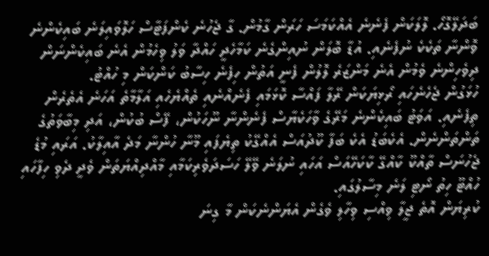ބަދަލޭގޮހޯ. ލޮލަކަން ފެނެނެ އެއްކަމަސަ ހަރަން ގާމުން. ގާ ޖެހުނެ ކެންފަޓާސް ހަލޮވައިލަނެ ބައިކެންނެ ވޮންނާ ތަކެކެ ނުފެނެއި. އުޑާ ބޮލަން ނުއިންގެނެ ކަމާހެދީ ހައްދާ ވަލު ވިހެމުން އެނެ ބައިކެންނަން ދިވެހިންނެ ވެމުން އެނެ މަންޒަރެ ލޮލުން ފެނީ އަތުން ހިފެނެ ހިސާބު ކަންކަން މި ހުއްޓު.
ހުޅަގުން ޖެހެނެހައި ރޯޅިޔަކަން ރޭލާ ފައްސާ ކޮޅަމައި ފެނެއްނެއި ތެއްޔެހެއި އަލާމާތެ އަހަނެ އެތެރެން ތިފެނެއި. އަވަޓު ބައިކެންނެ މަރޭގެ ވާހަކެޔާސް ފެނެންނާ ނޫހަކުން، ފޭސް ބުކުން، އަދި މިބާވަތުގެ ތަންތަންނެން. އެކެބަޑު އެކެ ބަފާ ކޫދުއަސް އެއްގޭކު ތިޔެފައި މޫނާ ހުންނާ މަދެ އާއިލާކު. އަރައި މުޑެ ޖެހުނަސް ތާއްކޫ ކާއްގޭ ކާކަހޭއަސް އަހައި ނުލަނެ ވޭލޭ ހަސަދަވެރިކަމާއި މާއްދިއްޔަތަން ވެދީ ދެވި ހިފާހައި ހުއްޓޫ ހިތު ނޯޓި ލަނެ މިސާލުގައި.
ކުރިޔަން އޮތެ ޖީލާ ވިއްސި ވިހާލި ވެގެން އެޔަންނެކަން މާ ގިނަ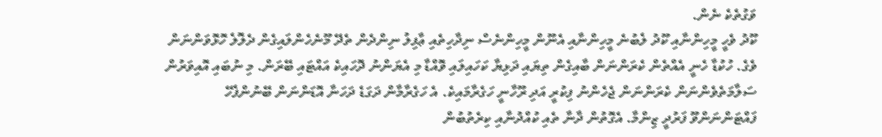ވަގުތެކެ ނެން.
ކޫދު ވެހީ މީހިންނާއި ކޫދު ލެބުނެ މީހިންނާއި އެނޫން މީހިންނެސް ނިދާހިތެއި ޢާފިލު ނިންދެން ތެދޭ މޫނެހެންލައިގެން ދެލޮލެ ހޮޅޮވަންނަން ވެގެ. ހުކުޑާ ހެނީ އެއްތެން ކެރަންނަން ބާއިގެން ތިޔައި ދަޅިޔާ ކަހައިލައި ވޮއްޑާ މި އެޔަންނު ދޮހައިކެ އައްޓައި ބޭރަން. މި ނުބައި އޮއިވަރުން ސަލާމަތެވެންނަން ކެރަންނަން ޖެހެންނު ފިކުރީ އަދި ރޫހާނީ ހަގެރާމައިކެ. އެ ހަގެރާމާން ދަގަޑެ ދަހަނާ އޮޑަންނަން ބޭނުންފެހޭ ފައްޓަންނަންވޫ ފަރުދީ ޒިންމާ. އެގޮތުން ދާނާ ތެއި ކުއްދުނާއި ކިރެތުބުން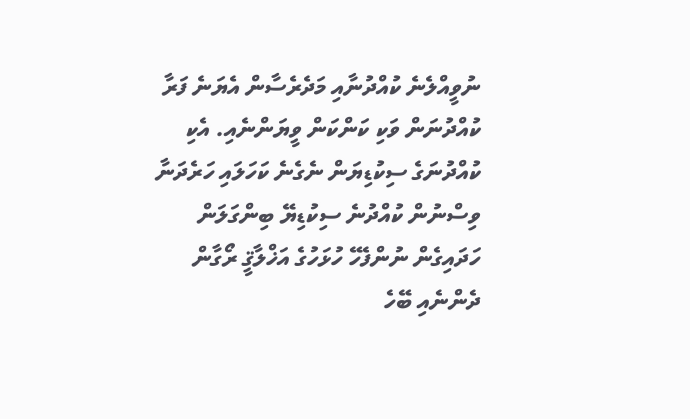ނުވީއްލެނެ ކުއްދުނާއި މަދެރެސާން އެޔަނެ ފަރާ ކުއްދުނަން ވަކި ކަންކަން ވީޔަންނެއި. އެކި ކުއްދުނަގެ ސިކުޑިޔަން ނެގެނެ ކަހަލައި ހަރެދަނާ ވިސްނުން ކުއްދުނެ ސިކުޑިޔޭ ބިންގަލަން ހަދައިގެން ނުންފެހޭ ހުޅަހުގެ އަޚްލާޤީ ރޯގާން ދެންނެއި ބޭހެ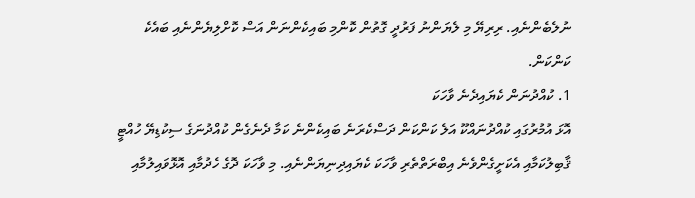ނުލެބެންނެއި. ރިރިޔޭ މި ލެޔަންނު ފަރުދީ ގޮތުން ކޮންމި ބައިކެންނަން އަސް ކޮށްލިޔެންނެއި ބައެކެ ކަންކަން.
1. ކުއްދުނަން ކެޔައިދެނެ ވާހަކަ
އޮޅަ އުމުރުގައި ކުއްދުނައްކޫ އަލެ ކަންކަން ދަސްކެރަނެ ބައިކެންނެ ކަމާ ދެނެގެން ކުއްދުނަގެ ސިކުޑިޔޭ ހުއްޓީ ޤާބިލުކަމާއި އެކަށީގެންވެނެ އިބްރަތްތެރި ވާހަކަ ކެޔައިދިނިޔަންނެއި. މި ވާހަކަ ދޮގެ ހެދުމާއި އޮޅޮވައިލުމާއި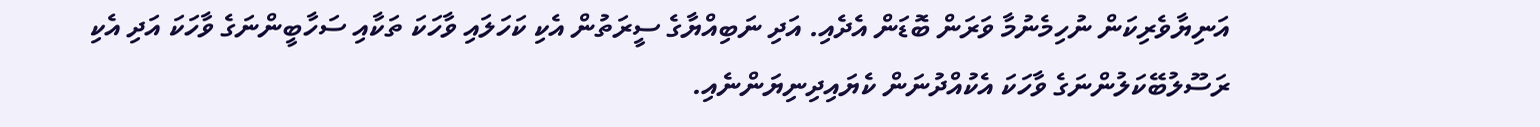އަނިޔާވެރިކަން ނުހިމެނުމާ ވަރަން ބޮޑަން އެދެއި. އަދި ނަބިއްޔާގެ ސީރަތުން އެކި ކަހަލައި ވާހަކަ ތަކާއި ސަހާބީންނަގެ ވާހަކަ އަދި އެކި ރަސޫލުބޭކަލުންނަގެ ވާހަކަ އެކުއްދުނަން ކެޔައިދިނިޔަންނެއި.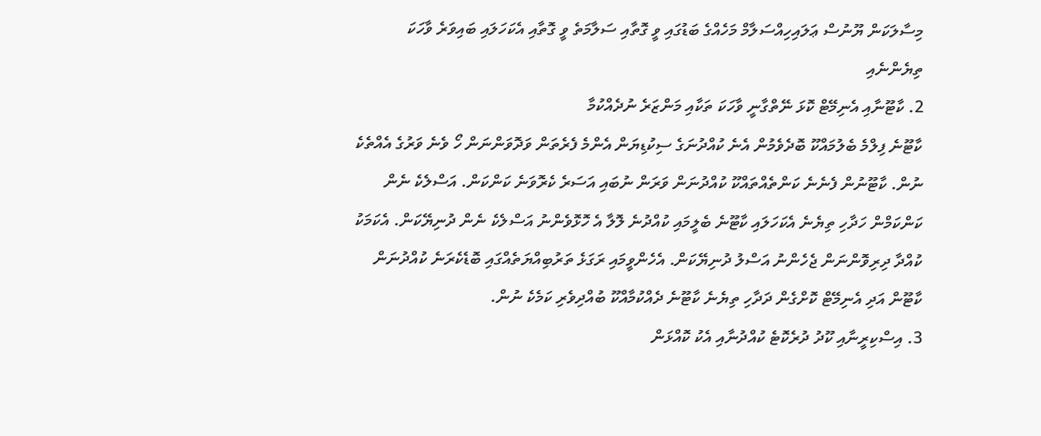މިސާލަކަން ޔޫނުސް ޢަލައިހިއްސަލާމް މަހެއްގެ ބަޑުގައި ވީ ގޮތާއި ސަލާމަތެ ވީ ގޮތާއި އެކަހަލައި ބައިވަރެ ވާހަކަ ތިޔެންނެއި
2. ކާޓޫނާއި އެނިމޭޓް ކޮޅަ ނޭތްގާނީ ވާހަކަ ތަކާއި މަންޒަރެ ނުދެއްކުމާ
ކާޓޫނެ ފިލްމެ ބެލުމައްކޫ ބޮދެވެމުން އެނެ ކުއްދުނަގެ ސިކުޑިޔަން އެންމެ ފެރެތަން ވަދޮވަންނަން ހޯ ވެނެ ވަރުގެ އެއްތެކެ ނުން. ކާޓޫނުން ފެނެނެ ކަންތެއްތައްކޫ ކުއްދުނަން ވަރަން ނުބައި އަސަރެ ކެރޮވަނެ ކަންކަން. އަސްލެކެ ނެން ކަންކަމްން ހަދާހި ތިޔެނެ އެކަހަލައި ކާޓޫނެ ބެލީމައި ކުއްދުނެ ލޮލާ އެ ހޮޅޮވެންނު އަސްލެކެ ނެން ދުނިޔޭކަން. އެކަމަކު ކުއްދާ ދިރިވޮންނަން ޖެހެންނު އަސްލު ދުނިޔޭކަން. އެހެންވީމައި ރަގަޅެ ތަރުބިއްޔަތެއްގައި ބޮޑެކެރަނެ ކުއްދުނަން ކާޓޫން އަދި އެނިމޭޓް ކޮށްގެން ދަދާހި ތިޔެނެ ކާޓޫނެ ދެއްކުމާއްކޫ ބުއްދިވެރި ކަމެކެ ނުން.
3. އިސްކިރީނާއި ކޫދު ދުރެކޮޓެ ކުއްދުނާއި އެކު ކޮއްޅަން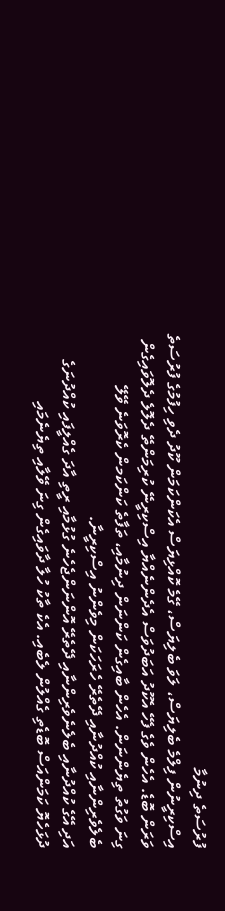ފުރުސަތެ ދިނުމާ
އިސްކިރީނުން ފިލްމެ ބެލިޔަސް، ލަވަ ބެލިޔަސް، ގޭމެ ކޮއްޅިޔަސް އެކަންކަމަން ކޫދު ދެވި ހިފުމުގެ ފުރުސަތެ ވަރަން ބޮޑެ. އެހެން ވެގެ ފެހޭ އެކޫދު އަބަދުވަސް އެދެންނެއްޔާ އިސްކިރީނޭ ކުރިމަންތޭ ދެލޮލެ ދެލޮވައިގެން ގިނަ ވަގުތު ތިޔެންނަން. އެހެން ބާއިގެން ކަންނަން ދިނުމާއި، ތަފާތެ ކަންކަމން ކެރޮވަނެ ވޭލޭ ބެލެވެރިންނާއި ކުއްދުނާއި ދޭތެރޭ ހެރަހަކަން މިވެންނު އިސްކިރީނާ.
އަދި އޭގެ ކުއްދުނާއި ބެލެނެވެރިންނާއި ދޭތެރޭ އޮންނަންޖެހެނެ ގުޅުމާއި ރީތި އާދަ ގެއްލީފައި ކުއްދުނަގެ ދުޅަހެޔޮ ކަމަންއަސް ބޮޑެތި ގެއްލުން ލެބެއި. އެކެ ތާކު ހުލާ ދާވައިގެން ގިނަ ވޭލާއި ތިޔެނެމައި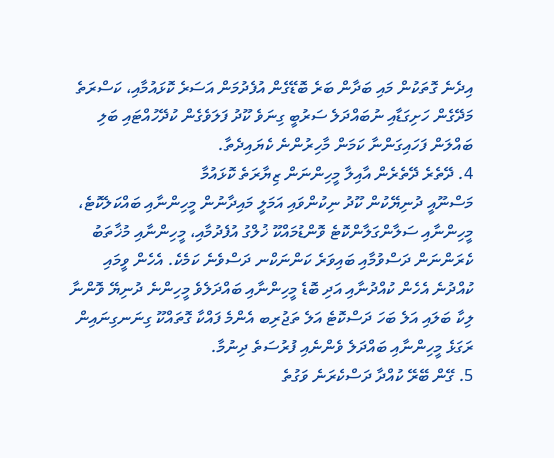އިދެނެ ގޮތަކުން މައި ބަދާން ބަރެ ބޮޑޭގެން އުފެދުމަން އަސަރެ ކޮޅައުމާއި، ކަސްރަތެ މަދޭގެން ހަށިގަޑާއި ނުބައްދަލެ ސަރުބީ ގިނަވެ ކޫދު ފަލަވެގެން ކުދޭހުއްޓައި ބަލި ބައްލަން ފަހައިގަންނާ ކަމަން މާހިރުންނެ ކެޔައިދެތާ.
4. ދޭތެރެ ދޭތެރެން އާއިލާ މީހިންނަން ޒިޔާރަތެ ކޮޅައުމާ
މަސްނޫއީ ދުނިޔޭކުން ކޫދު ނިކުންވައި އަމަލީ މައިދާނުން މީހިންނާއި ބައްކަލެކޮޓެ، މީހިންނާއި ސަލާންގަލާންކޮޓެ ވޮންޑުމައްކޫ ޚުލްގު އުފެދުމާއި، މީހިންނާއި މުޚާތަބު ކެރަންނަން ދަސްވުމާއި ބައިވަރެ ކަންނަކްނ ދަސްވެނެ ކަމެކެ. އެހެން ވީމައި ކުއްދުނެ އެހެން ކުއްދުނާއި އަދި ބޮޑެ މީހިންނާއި ބައްދަލެވެ މީހިންނެ ދުނިޔޭ ވޮންނާ ލިކާ ބަލައި އަލެ ބަހަ ދަސްކޮޓެ އަލެ ތަޖުރިބ އެންމެ ފައްކާ ގޮތައްކޫ ގިނަނގިނައިން ރަގަޅެ މީހިންނާއި ބައްދަލެ ވެންނެއި ފުރުސަތެ ދިނުމާ.
5. ގޭން ބޭރޭ ކުއްދާ ދަސްކެރަނެ ވަގުތެ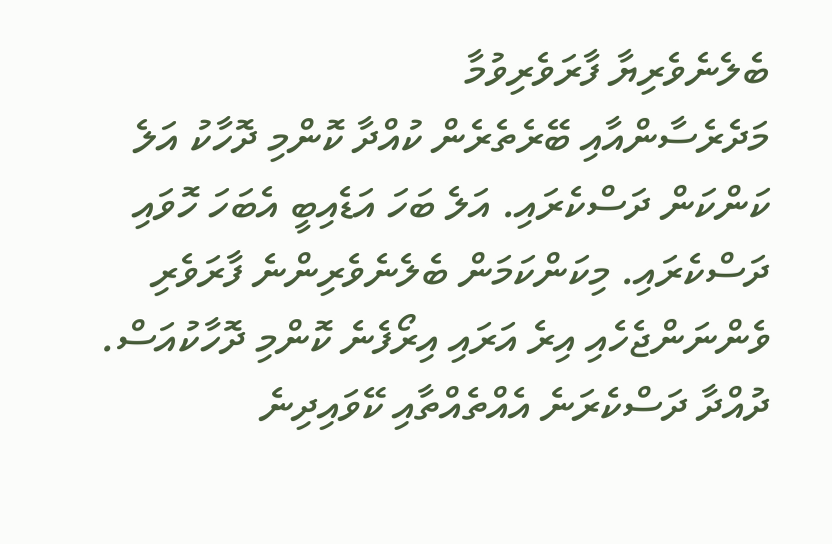ބެލެނެވެރިޔާ ފާރަވެރިވުމާ
މަދެރެސާންއާއި ބޭރެތެރެން ކުއްދާ ކޮންމި ދޮހާކު އަލެ ކަންކަން ދަސްކެރައި. އަލެ ބަހަ އަޑެއިބީ އެބަހަ ހޮވައި ދަސްކެރައި. މިކަންކަމަން ބެލެނެވެރިންނެ ފާރަވެރި ވެންނަންޖެހެއި އިރެ އަރައި އިރޯފެނެ ކޮންމި ދޮހާކުއަސް. ދުއްދާ ދަސްކެރަނެ އެއްތެއްތާއި ކޭވައިދިނެ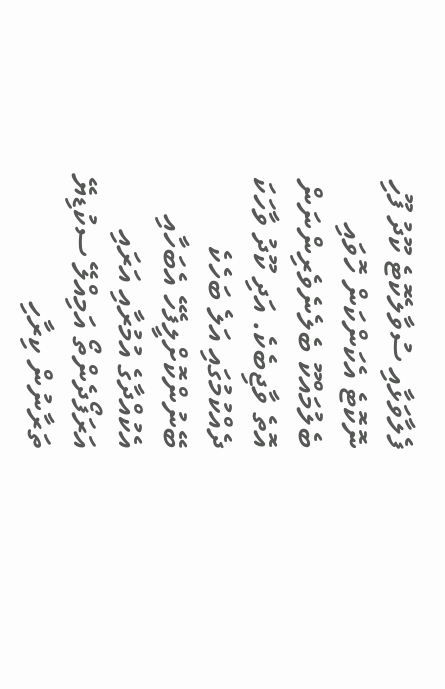ފެލާވަޅާއި ސުވާލެކޮޓެ ކޫދު ފޫހި ނޮކޮޓެ އެކަންކަން ހޮވައި ބެލުމައްކޫ ބެލެނެވެރިންނަން އޮތެ ވާޖިބެކެ. އަދި ކޫދު ވާހަކަ ދެއްކުމުގައި އަލެ ބަހެކެ ބޭނުންކޮށްލީފެހޭ އެބަހާއި އެކުއްދާގެ އުމުރާއި އަރައި އަރަފޯދެންތޯ އަމިއްލޭ ސކުޑިޔޭ ތަރާނުން ކިރާހި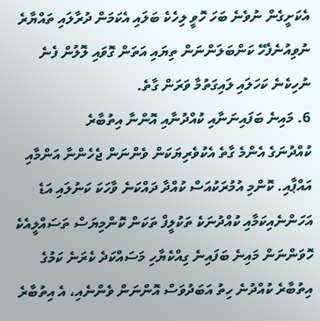އެކަށީގެން ނުވެނެ ބަހަ ހޮވީ ލިހެކެ ބަލައި އެކަމަން ދުރާލައި ތައްޔާރެ ނުވިއުނެފެހޭ ކަންބަލަންނަން ތިޔައި އަތަން ގޮވައި ލޮލުން ފެނެ ނުހިކެނެ ކަހަލައި ލައިގަތުމާ ވަރަން ގާތެ.
6. މައިނެ ބަފައިނަނާއި ކުއްދުނާއި އޮންނާ އިތުބާރެ
ކުއްދުނަގެ އެންމެ ގާތެ އެކުވެރިޔަކަން ވެންނަން ޖެހެންނާ އަންމާއި އައްޕާއި. ކޮންމި އުމުރަކުއަސް ކުއްދާ ދައްކަނެ ވާހަކަ ކަނުލައި އަޑެ އަހަންނެއިކަމާއި ކުއްދުނަކެ ތަކުލީފް ތަކަން ކޮންމިޔަސް ތަސައްލީއެކެ ހޮވަންނަން މައިނެ ބަފައިނެ ގިއްކެޔާހި މަސައްކަދެ ކެރަނެ ކަމުގެ އިތުބާރެ ކުއްދުނެ ހިތު އަބަދުވަސް އޮންނަން ވެންނެއި، އެ އިތުބާރެ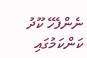ނެންފެހޭ ކޫދު ކަންކަމުގައި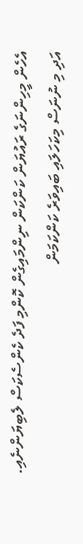އެހެން މީހިންނަގެ ރައުޔަން ކަންކަން ނިންމައިގެން ކޮންމި ފަދެ ކެންސެކަސް ލެބިޔަންނެއި.
އަދި މި ނުނަސް މިކަހަލައި ބައިވަރެ ކަންކަމަން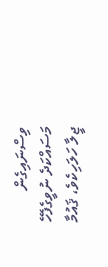ވިސްނައިގެން މަސައްކަދެ ނުވީގެފެހޭ ޖީލާ ހަލަހިކެވެ، ޤައުމާ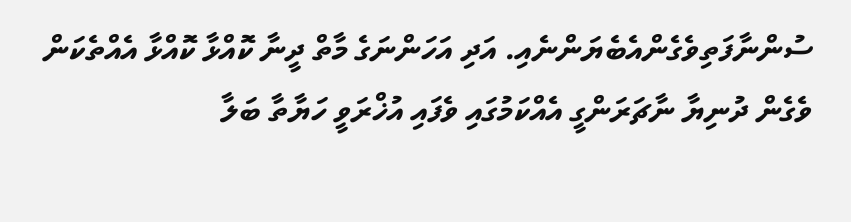ސުންނާފަތިވެގެންއެބެޔަންނެއި. އަދި އަހަންނަގެ މާތް ދީނާ ކޮއްޅާ ކޮއްޅާ އެއްތެކަން ވެގެން ދުނިޔާ ނާޗަރަންގީ އެއްކަމުގައި ވެފައި އުޚްރަވީ ހަޔާތާ ބަލާ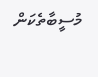މުސީބާތެކަން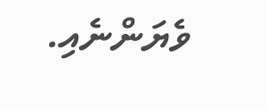ވެޔަންނެއި.